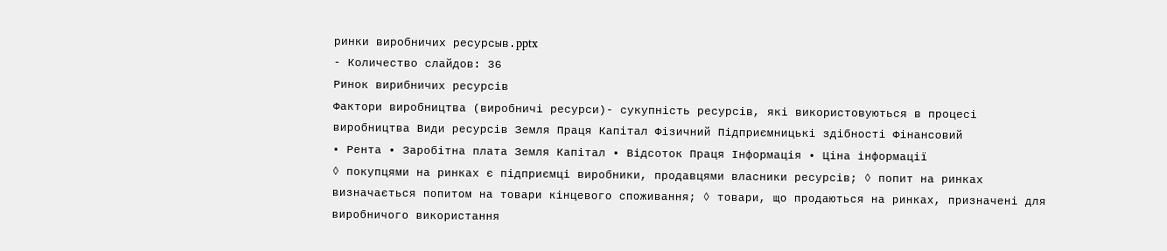ринки виробничих ресурсыв.pptx
- Количество слайдов: 36
Ринок вирибничих ресурсів
Фактори виробництва (виробничі ресурси)- сукупність ресурсів, які використовуються в процесі виробництва Види ресурсів Земля Праця Капітал Фізичний Підприємницькі здібності Фінансовий
• Рента • Заробітна плата Земля Капітал • Відсоток Праця Інформація • Ціна інформації
◊ покупцями на ринках є підприємці виробники, продавцями власники ресурсів; ◊ попит на ринках визначається попитом на товари кінцевого споживання; ◊ товари, що продаються на ринках, призначені для виробничого використання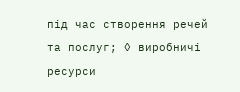під час створення речей та послуг; ◊ виробничі ресурси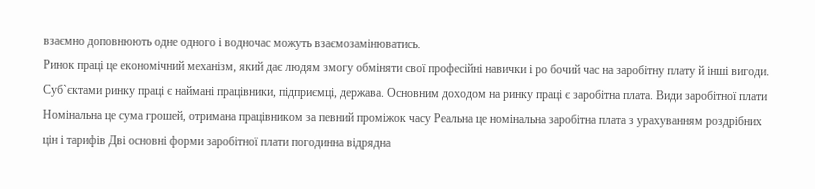взаємно доповнюють одне одного і водночас можуть взаємозамінюватись.
Ринок праці це економічний механізм, який дає людям змогу обміняти свої професійні навички і ро бочий час на заробітну плату й інші вигоди. Суб`єктами ринку праці є наймані працівники, підприємці, держава. Основним доходом на ринку праці є заробітна плата. Види заробітної плати Номінальна це сума грошей, отримана працівником за певний проміжок часу Реальна це номінальна заробітна плата з урахуванням роздрібних цін і тарифів Дві основні форми заробітної плати погодинна відрядна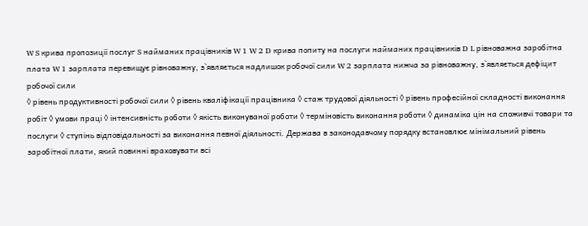W S крива пропозиції послуг S найманих працівників W 1 W 2 D крива попиту на послуги найманих працівників D L рівноважна заробітна плата W 1 зарплата перевищує рівноважну, з`являється надлишок робочої сили W 2 зарплата нижча за рівноважну, з`являється дефіцит робочої сили
◊ рівень продуктивності робочої сили ◊ рівень кваліфікації працівника ◊ стаж трудової діяльності ◊ рівень професійної складності виконання робіт ◊ умови праці ◊ інтенсивність роботи ◊ якість виконуваної роботи ◊ терміновість виконання роботи ◊ динаміка цін на споживчі товари та послуги ◊ ступінь відповідальності за виконання певної діяльності. Держава в законодавчому порядку встановлює мінімальний рівень заробітної плати, який повинні враховувати всі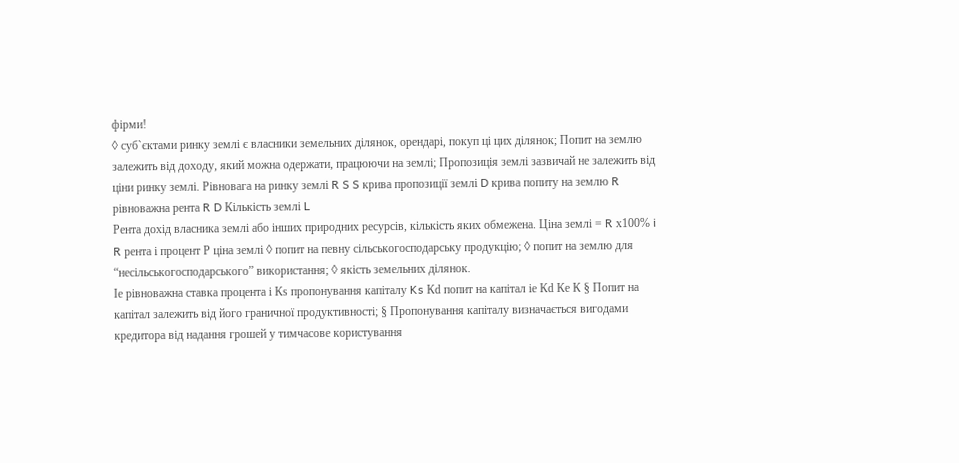фірми!
◊ суб`єктами ринку землі є власники земельних ділянок, орендарі, покуп ці цих ділянок; Попит на землю залежить від доходу, який можна одержати, працюючи на землі; Пропозиція землі зазвичай не залежить від ціни ринку землі. Рівновага на ринку землі R S S крива пропозиції землі D крива попиту на землю R рівноважна рента R D Кількість землі L
Рента дохід власника землі або інших природних ресурсів, кількість яких обмежена. Ціна землі = R х100% i R рента і процент Р ціна землі ◊ попит на певну сільськогосподарську продукцію; ◊ попит на землю для “несільськогосподарського” використання; ◊ якість земельних ділянок.
Іе рівноважна ставка процента і Кs пропонування капіталу Ks Кd попит на капітал іе Кd Ке К § Попит на капітал залежить від його граничної продуктивності; § Пропонування капіталу визначається вигодами кредитора від надання грошей у тимчасове користування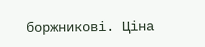боржникові. Ціна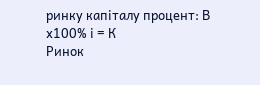ринку капіталу процент: В х100% і = К
Ринок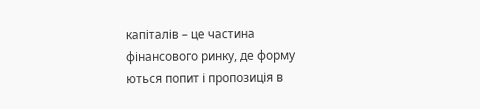капіталів – це частина фінансового ринку, де форму ються попит і пропозиція в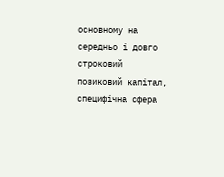основному на середньо і довго строковий позиковий капітал, специфічна сфера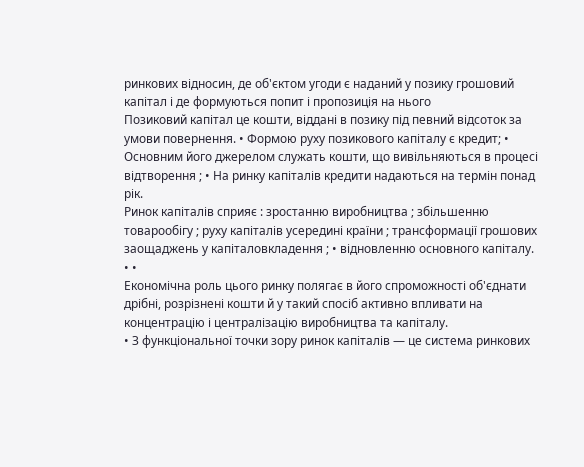ринкових відносин, де об'єктом угоди є наданий у позику грошовий капітал і де формуються попит і пропозиція на нього
Позиковий капітал це кошти, віддані в позику під певний відсоток за умови повернення. • Формою руху позикового капіталу є кредит; • Основним його джерелом служать кошти, що вивільняються в процесі відтворення ; • На ринку капіталів кредити надаються на термін понад рік.
Ринок капіталів сприяє : зростанню виробництва ; збільшенню товарообігу ; руху капіталів усередині країни ; трансформації грошових заощаджень у капіталовкладення ; • відновленню основного капіталу. • •
Економічна роль цього ринку полягає в його спроможності об'єднати дрібні, розрізнені кошти й у такий спосіб активно впливати на концентрацію і централізацію виробництва та капіталу.
• З функціональної точки зору ринок капіталів — це система ринкових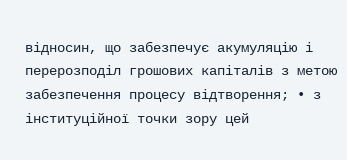відносин, що забезпечує акумуляцію і перерозподіл грошових капіталів з метою забезпечення процесу відтворення; • з інституційної точки зору цей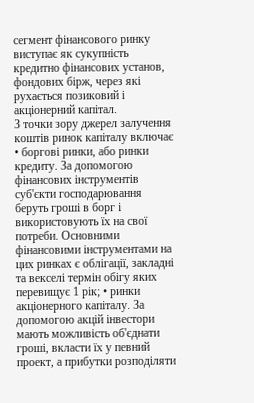сегмент фінансового ринку виступає як сукупність кредитно фінансових установ, фондових бірж, через які рухається позиковий і акціонерний капітал.
З точки зору джерел залучення коштів ринок капіталу включає • боргові ринки, або ринки кредиту. За допомогою фінансових інструментів суб'єкти господарювання беруть гроші в борг і використовують їх на свої потреби. Основними фінансовими інструментами на цих ринках є облігації, закладні та векселі термін обігу яких перевищує 1 рік; • ринки акціонерного капіталу. За допомогою акцій інвестори мають можливість об'єднати гроші, вкласти їх у певний проект, а прибутки розподіляти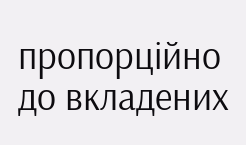пропорційно до вкладених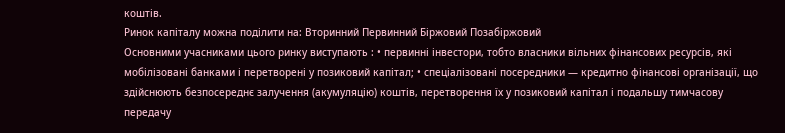коштів.
Ринок капіталу можна поділити на: Вторинний Первинний Біржовий Позабіржовий
Основними учасниками цього ринку виступають : • первинні інвестори, тобто власники вільних фінансових ресурсів, які мобілізовані банками і перетворені у позиковий капітал; • спеціалізовані посередники — кредитно фінансові організації, що здійснюють безпосереднє залучення (акумуляцію) коштів, перетворення їх у позиковий капітал і подальшу тимчасову передачу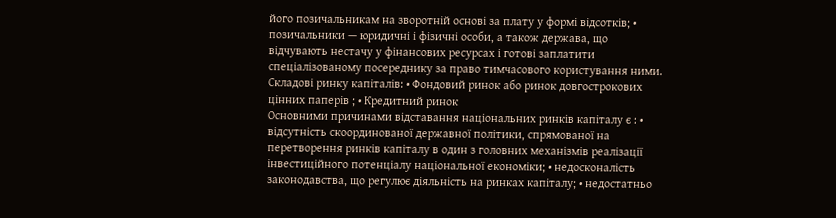його позичальникам на зворотній основі за плату у формі відсотків; • позичальники — юридичні і фізичні особи, а також держава, що відчувають нестачу у фінансових ресурсах і готові заплатити спеціалізованому посереднику за право тимчасового користування ними.
Складові ринку капіталів: • Фондовий ринок або ринок довгострокових цінних паперів ; • Кредитний ринок
Основними причинами відставання національних ринків капіталу є : • відсутність скоординованої державної політики, спрямованої на перетворення ринків капіталу в один з головних механізмів реалізації інвестиційного потенціалу національної економіки; • недосконалість законодавства, що регулює діяльність на ринках капіталу; • недостатньо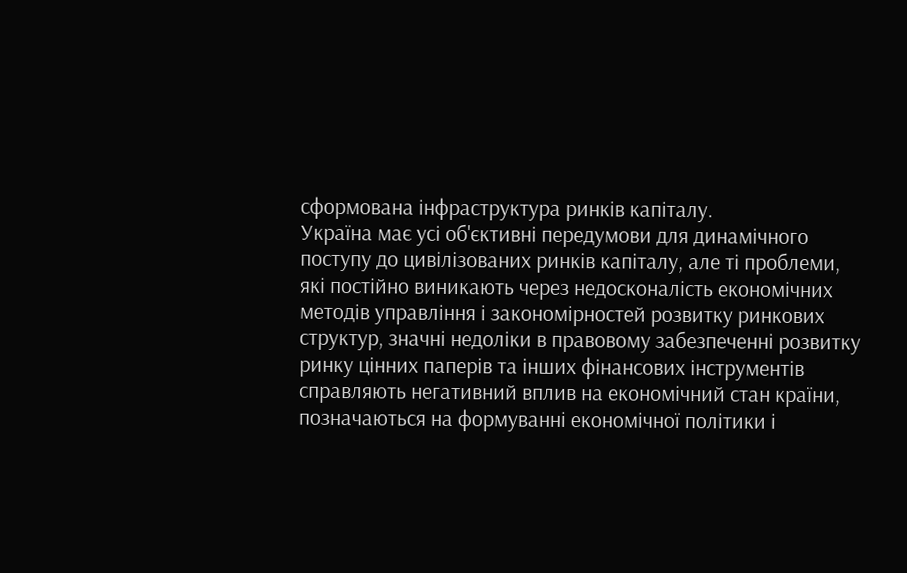сформована інфраструктура ринків капіталу.
Україна має усі об'єктивні передумови для динамічного поступу до цивілізованих ринків капіталу, але ті проблеми, які постійно виникають через недосконалість економічних методів управління і закономірностей розвитку ринкових структур, значні недоліки в правовому забезпеченні розвитку ринку цінних паперів та інших фінансових інструментів справляють негативний вплив на економічний стан країни, позначаються на формуванні економічної політики і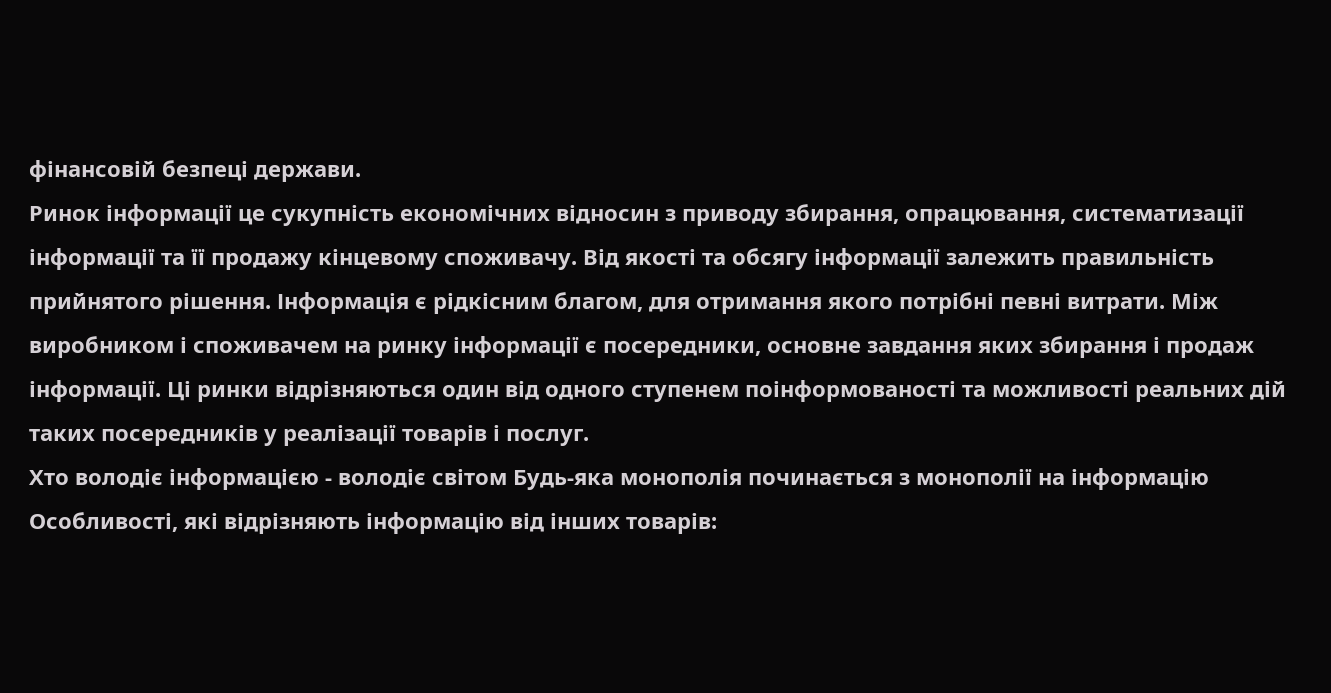фінансовій безпеці держави.
Ринок інформації це сукупність економічних відносин з приводу збирання, опрацювання, систематизації інформації та її продажу кінцевому споживачу. Від якості та обсягу інформації залежить правильність прийнятого рішення. Інформація є рідкісним благом, для отримання якого потрібні певні витрати. Між виробником і споживачем на ринку інформації є посередники, основне завдання яких збирання і продаж інформації. Ці ринки відрізняються один від одного ступенем поінформованості та можливості реальних дій таких посередників у реалізації товарів і послуг.
Хто володіє інформацією - володіє світом Будь-яка монополія починається з монополії на інформацію
Особливості, які відрізняють інформацію від інших товарів: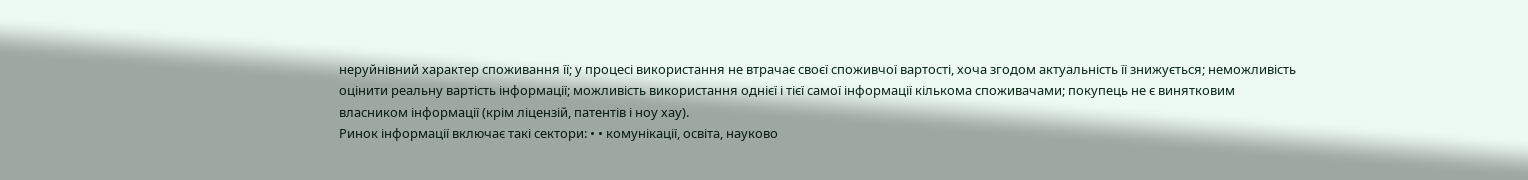неруйнівний характер споживання її; у процесі використання не втрачає своєї споживчої вартості, хоча згодом актуальність її знижується; неможливість оцінити реальну вартість інформації; можливість використання однієї і тієї самої інформації кількома споживачами; покупець не є винятковим власником інформації (крім ліцензій, патентів і ноу хау).
Ринок інформації включає такі сектори: • • комунікації, освіта, науково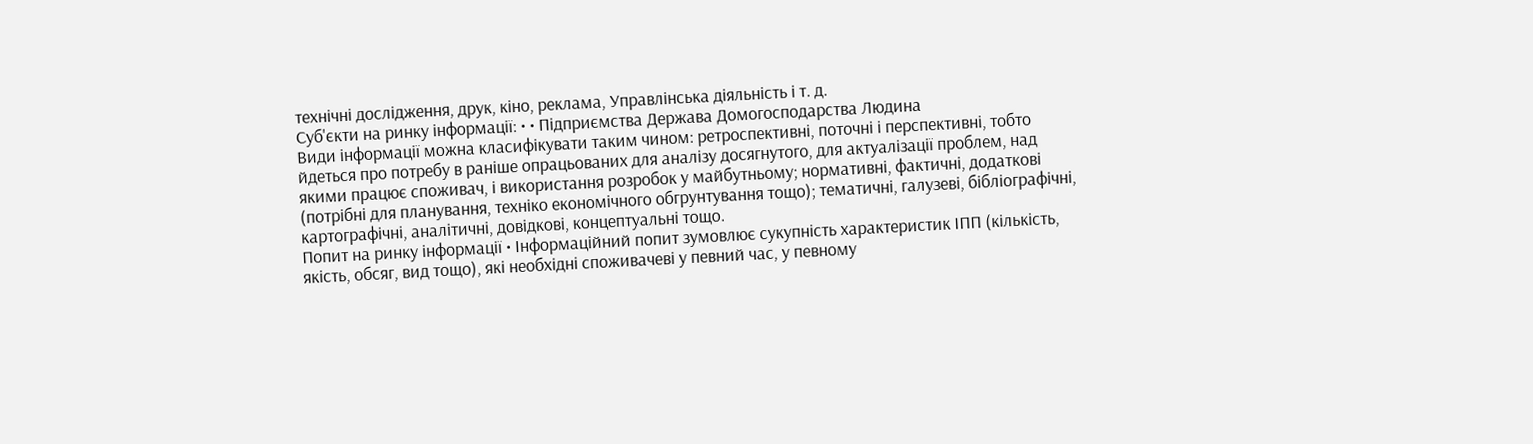технічні дослідження, друк, кіно, реклама, Управлінська діяльність і т. д.
Суб'єкти на ринку інформації: • • Підприємства Держава Домогосподарства Людина
Види інформації можна класифікувати таким чином: ретроспективні, поточні і перспективні, тобто йдеться про потребу в раніше опрацьованих для аналізу досягнутого, для актуалізації проблем, над якими працює споживач, і використання розробок у майбутньому; нормативні, фактичні, додаткові (потрібні для планування, техніко економічного обгрунтування тощо); тематичні, галузеві, бібліографічні, картографічні, аналітичні, довідкові, концептуальні тощо.
Попит на ринку інформації • Інформаційний попит зумовлює сукупність характеристик ІПП (кількість, якість, обсяг, вид тощо), які необхідні споживачеві у певний час, у певному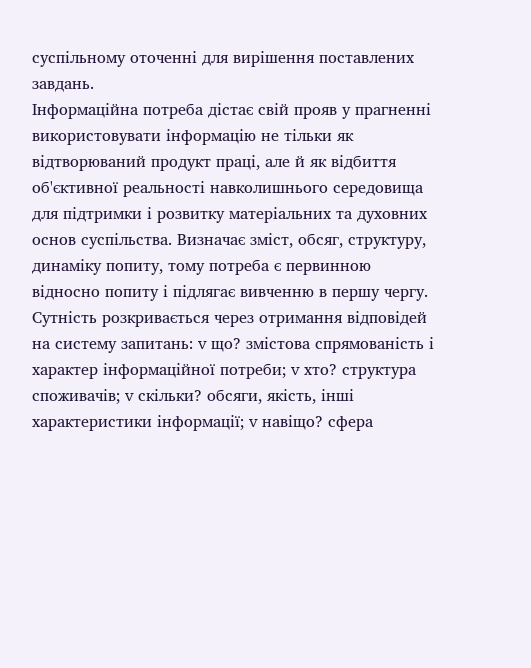суспільному оточенні для вирішення поставлених завдань.
Інформаційна потреба дістає свій прояв у прагненні використовувати інформацію не тільки як відтворюваний продукт праці, але й як відбиття об'єктивної реальності навколишнього середовища для підтримки і розвитку матеріальних та духовних основ суспільства. Визначає зміст, обсяг, структуру, динаміку попиту, тому потреба є первинною відносно попиту і підлягає вивченню в першу чергу. Сутність розкривається через отримання відповідей на систему запитань: v що? змістова спрямованість і характер інформаційної потреби; v хто? структура споживачів; v скільки? обсяги, якість, інші характеристики інформації; v навіщо? сфера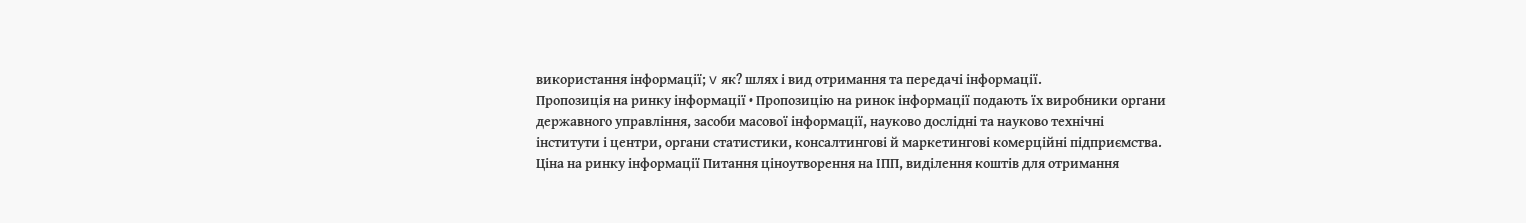використання інформації; v як? шлях і вид отримання та передачі інформації.
Пропозиція на ринку інформації • Пропозицію на ринок інформації подають їх виробники органи державного управління, засоби масової інформації, науково дослідні та науково технічні інститути і центри, органи статистики, консалтингові й маркетингові комерційні підприємства.
Ціна на ринку інформації Питання ціноутворення на ІПП, виділення коштів для отримання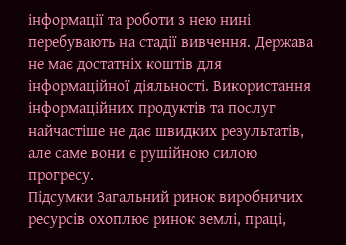інформації та роботи з нею нині перебувають на стадії вивчення. Держава не має достатніх коштів для інформаційної діяльності. Використання інформаційних продуктів та послуг найчастіше не дає швидких результатів, але саме вони є рушійною силою прогресу.
Підсумки Загальний ринок виробничих ресурсів охоплює ринок землі, праці,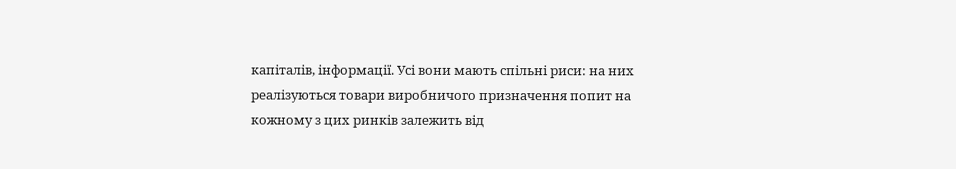капіталів, інформації. Усі вони мають спільні риси: на них реалізуються товари виробничого призначення попит на кожному з цих ринків залежить від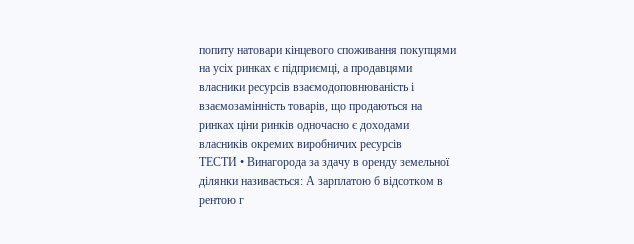попиту натовари кінцевого споживання покупцями на усіх ринках є підприємці, а продавцями власники ресурсів взаємодоповнюваність і взаємозамінність товарів, що продаються на ринках ціни ринків одночасно є доходами власників окремих виробничих ресурсів
ТЕСТИ • Винагорода за здачу в оренду земельної ділянки називається: А зарплатою б відсотком в рентою г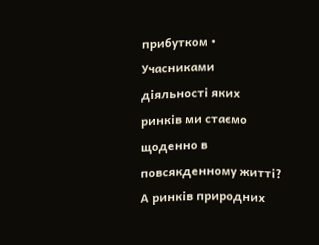прибутком • Учасниками діяльності яких ринків ми стаємо щоденно в повсякденному житті? А ринків природних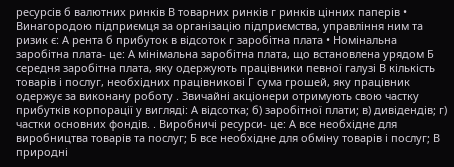ресурсів б валютних ринків В товарних ринків г ринків цінних паперів • Винагородою підприємця за організацію підприємства, управління ним та ризик є: А рента б прибуток в відсоток г заробітна плата • Номінальна заробітна плата- це: А мінімальна заробітна плата, що встановлена урядом Б середня заробітна плата, яку одержують працівники певної галузі В кількість товарів і послуг, необхідних працівникові Г сума грошей, яку працівник одержує за виконану роботу . Звичайні акціонери отримують свою частку прибутків корпорації у вигляді: А відсотка; б) заробітної плати; в) дивідендів; г) частки основних фондів. . Виробничі ресурси- це: А все необхідне для виробництва товарів та послуг; Б все необхідне для обміну товарів і послуг; В природні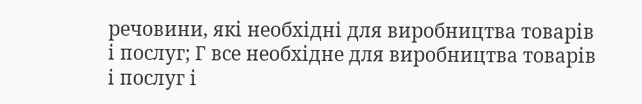речовини, які необхідні для виробництва товарів і послуг; Г все необхідне для виробництва товарів і послуг і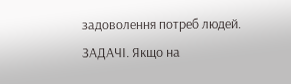задоволення потреб людей.
ЗАДАЧІ. Якщо на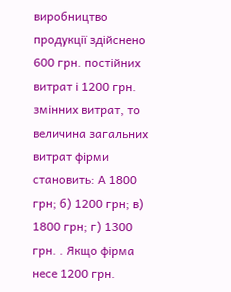виробництво продукції здійснено 600 грн. постійних витрат і 1200 грн. змінних витрат, то величина загальних витрат фірми становить: А 1800 грн; б) 1200 грн; в) 1800 грн; г) 1300 грн. . Якщо фірма несе 1200 грн.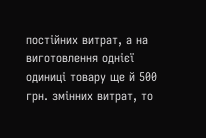постійних витрат, а на виготовлення однієї одиниці товару ще й 500 грн. змінних витрат, то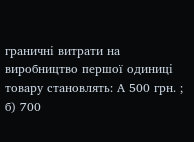граничні витрати на виробництво першої одиниці товару становлять: А 500 грн. ; б) 700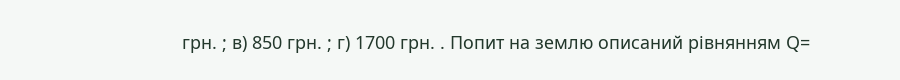грн. ; в) 850 грн. ; г) 1700 грн. . Попит на землю описаний рівнянням Q=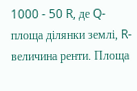1000 - 50 R, де Q- площа ділянки землі, R- величина ренти. Площа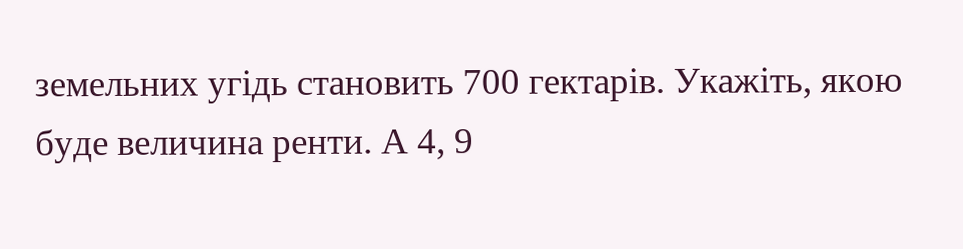земельних угідь становить 700 гектарів. Укажіть, якою буде величина ренти. А 4, 9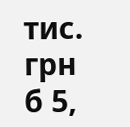тис. грн б 5,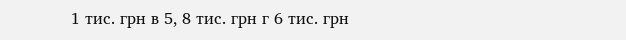1 тис. грн в 5, 8 тис. грн г 6 тис. грн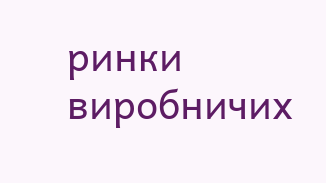ринки виробничих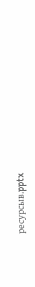ресурсыв.pptx